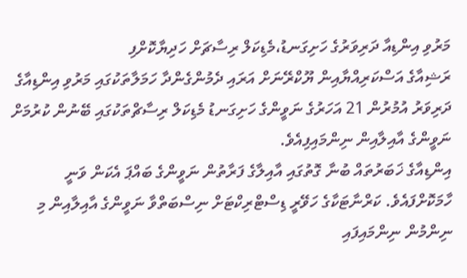މަރުވި އިންޑިއާ ދަރިވަރުގެ ހަށިގަނޑު،މެޑިކަލް ރިސާޗަށް ހަދިޔާކޮށްފި
ރަޝިއާގެ އަސްކަރިއްޔާއިން ޔޫކްރޭނަށް އަރައި ދެމުންގެންދާ ހަމަލާތަކުގައި މަރުވި އިންޑިއާގެ ދަރިވަރު އުމުރުން 21 އަހަރުގެ ނަވީންގެ ހަށިގަނޑު މެޑިކަލް ރިސާޗްތަކުގައި ބޭނުން ކުރުމަށް ނަވީންގެ އާއިލާއިން ނިންމައިފިއެވެ.
އިންޑިއާގެ ޚަބަރުތައް ބުނާ ގޮތުގައި އާއިލާގެ ފަރާތުން ނަވީންގެ ބައްޕަ އެކަން ވަނީ ހާމަކޮށްފައެވެ. ކަރްނާޓަކާގެ ހަވޭރީ ޑިސްޓްރިކްޓަށް ނިސްބަތްވާ ނަވީންގެ އާއިލާއިން މި ނިންމުން ނިންމައިފައި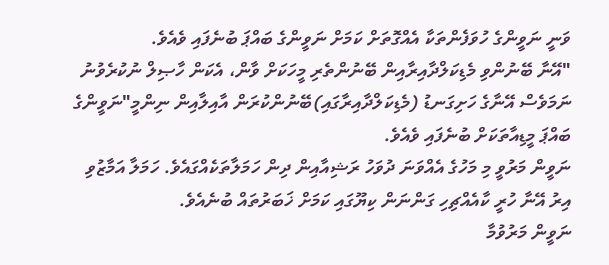ވަނީ ނަވީންގެ ހުވަފެންތަކާ އެއްގޮތަށް ކަމަށް ނަވީންގެ ބައްޕަ ބުނެފައި ވެއެވެ.
"އޭނާ ބޭނުންވި މެޑިކަލްދާއިރާއިން ބޭނުންތެރި މީހަކަށް ވާން، އެކަން ހާޞިލް ނުކުރެވުނު ނަމަވެސް އޭނާގެ ހަށިގަނޑު (މެޑިކަލްދާއިރާގައި)ބޭނުންކުރަން އާއިލާއިން ނިންމީ"ނަވީންގެ ބައްޕަ މީޑިއާތަކަށް ބުނެފައި ވެއެވެ.
ނަވީން މަރުވީ މި މަހުގެ އެއްވަނަ ދުވަހު ރަޝިއާއިން ދިން ހަމަލާތަކެއްގައެވެ. ހަމަލާ އަމާޒުވި އިރު އޭނާ ހުރީ ކާއެއްޗިހި ގަންނަން ކިޔޫގައި ކަމަށް ޚަބަރުތައް ބުނެއެވެ.
ނަވީން މަރުވުމާ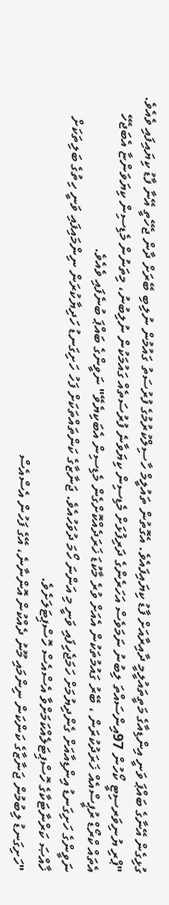ގުޅިގެން އޭނާގެ ބައްޕަ ވަނީ އިންޑިއާގެ މަތީތައުލީމީ ދާއިރާއަށް ފާޑު ކިޔައިފައެވެ. އެގޮތުން ތައުލީމް ހާސިލްކުރުމުގެ ފުރުސަތު ގައުމުން ނުލިބި ބޭރަށް ދާން ޖެހޭތީ އޭނާ ފާޑު ކިޔައިފައި ވެއެވެ.
"ޕްރި ޔުނިވަރސިޓީ ކޯހުން 97އިންސައްތަ ލިބުނު ނަމަވެސް އަހަރެންގެ ދަރިފުޅަށް މެޑިސިން ކިޔަވާނެ ފުރުސަތެއް ގައުމަކުން ނުލިބުނު، މިތަނުން މެޑިސިން ކިޔަވަންޏާ އެބަޖެހޭ އެތައް ކްރޯޑް ރުޕީސްއެއް ޚަރަދުކުރަން ، ބޭރު ގައުމުތަކުން އެއަށް ވުރެ މާކުޑަ ޚަރަދެއްކޮށްގެން މެޑިސިން އެބަކިޔެވޭ" ނަވީންގެ ބައްޕަ ބުނެފައި ވެއެވެ.
ނަވީންގެ ހަށިގަނޑު އިންޑިއާއަށް ގެންދިޔުމަށް ހަމަޖެހިފައި ވަނީ މި އަންނަ ހޯމަ ދުވަހުއެވެ. ޖަނާޒާގެ ކަންތައްތަކަށް ފަހު ހަށިގަނޑު ހަދިޔާކުރަން ނިންމައިފައި ވަނީ ހިތުގެ ބަލިތަކަށް ޚާއްޞަ ކަރްނާޓަކާގެ ހޮސްޕިޓަލެއްކަމަށްވާ އެސްއެސް ހޮސްޕިޓަލަށެވެ.
"ހަށިގަނޑު ލިބުމުން ޖަނާޒާގެ ކަންކަން ނިންމައި މޫނު ދެއްކުން އޮންނާނެ، އޭގެ ފަހުން އެސްއެސް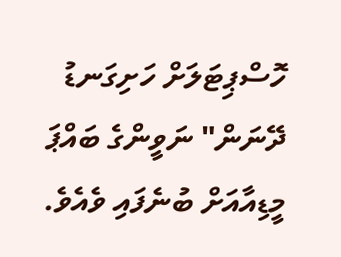ހޮސްޕިޓަލަށް ހަށިގަނޑު ދޭނަން" ނަވީންގެ ބައްޕަ މީޑިއާއަށް ބުނެފައި ވެއެވެ.